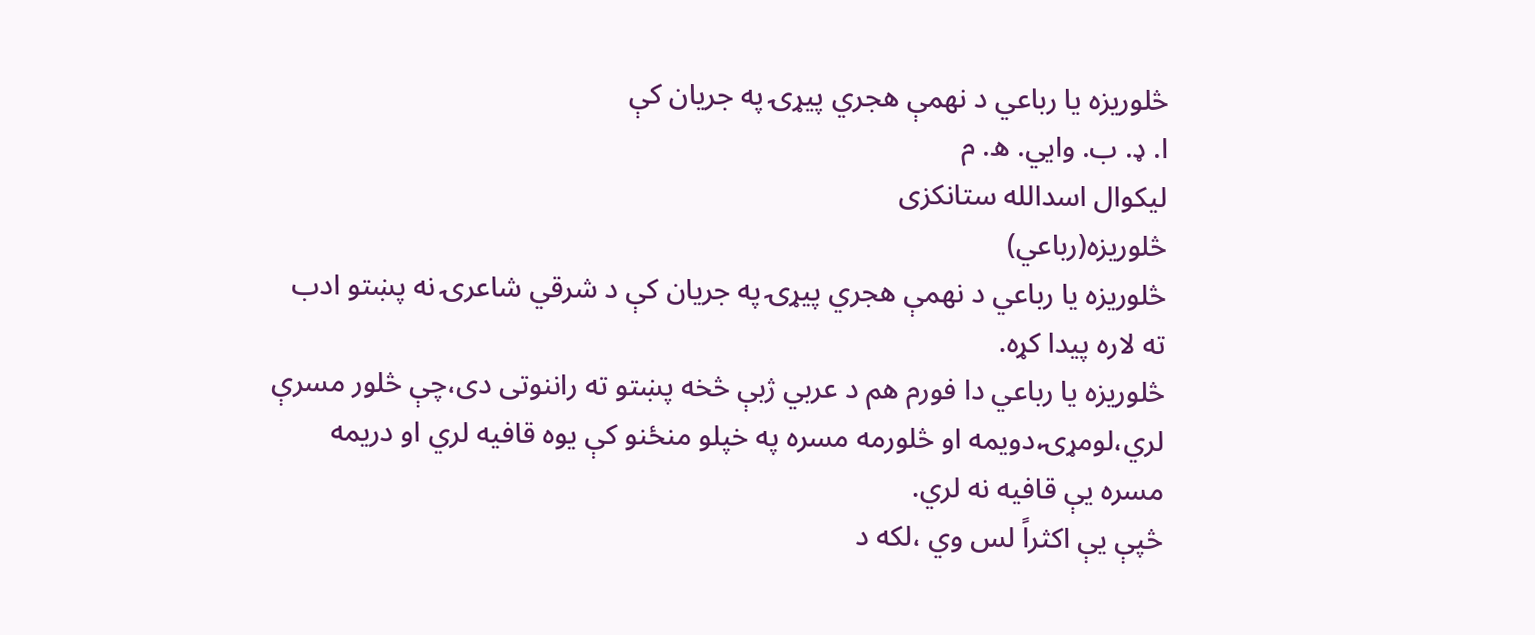څلوريزه يا رباعي د نهمې هجري پيړۍ په جريان کې
ا. ډ. ب. وايي. ه. م
ليكوال اسدالله ستانکزی
څلوريزه(رباعي)
څلوريزه يا رباعي د نهمې هجري پيړۍ په جريان کې د شرقي شاعرۍ نه پښتو ادب ته لاره پيدا کړه.
څلوريزه يا رباعي دا فورم هم د عربي ژبې څخه پښتو ته راننوتی دی،چې څلور مسرې لري،لومړۍ،دويمه او څلورمه مسره په خپلو منځنو کې يوه قافيه لري او دريمه مسره يې قافيه نه لري.
څپې يې اکثراً لس وي ،لکه د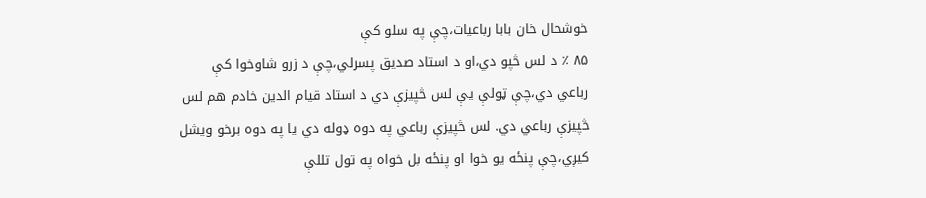خوشحال خان بابا رباعيات،چې په سلو کې
۸۵ ٪ د لس څپو دي،او د استاد صديق پسرلي،چې د زرو شاوخوا کې رباعي دي،چې ټولې يې لس څپيزې دي د استاد قيام الدين خادم هم لس څپيزې رباعي دي. لس څپيزې رباعي په دوه ډوله دي يا په دوه برخو ويشل کيږي،چې پنځه يو خوا او پنځه بل خواه په تول تللې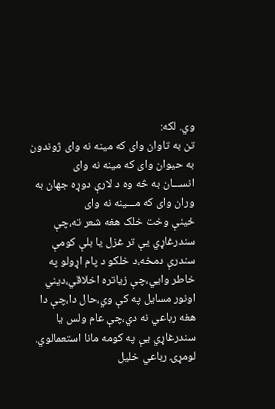وي. لکه:
تن به تاوان وای که مينه نه وای ژوندون به حيوان وای که مينه نه وای
انســـان به څه وه د لارې دوړه جهان به وران وای که مـــينه نه وای
ځينې وخت خلک هغه شعر ته،چې سندرغاړي يې تر غزل يا بلې کومې سندرې دمخه،د خلکو د پام اړولو په خاطر وايي،چې زياتره اخلاقي،ديني اونور مسايل په کې وي،حال دا،چې دا هغه رباعي نه دي،چې عام ولس يا سندرغاړي يې په کومه مانا استعمالوي.
لومړۍ رباعي خليل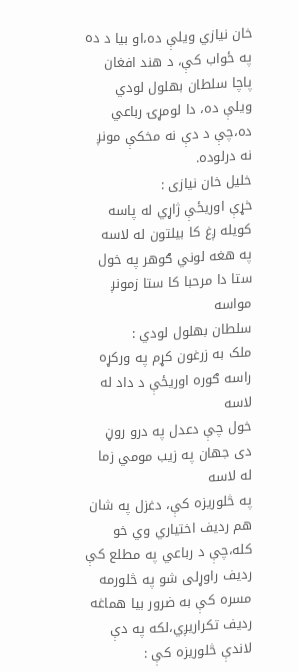خان نيازي ويلې ده،او بيا د ده په ځواب کې، د هند افغان پاچا سلطان بهلول لودي ويلې ده، دا لومړۍ رباعي ده،چې د دې نه مخکې مونږ نه درلوده.
خليل خان نيازی :
خړې اوريځې ژاړي له پاسه کويله ږغ کا بيلتون له لاسه
په هغه لوني ګوهر په خول ستا دا مرحبا کا ستا زمونږ مواسه
سلطان بهلول لودي :
ملک به زرغون کړم په ورکړه راسه ګوره اوريځې د داد له لاسه
خول چې دعدل په درو روڼ دی جهان په زيب مومي زما له لاسه
په څلوريزه کې، دغزل په شان هم رديف اختياري وي خو کله،چې د رباعي په مطلع کې رديف راوړلی شو په څلورمه مسره کې به ضرور بيا هماغه رديف تکراريږي،لکه په دې لاندې څلوريزه کې :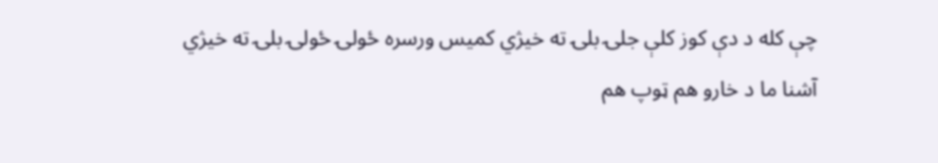چې کله د دې کوز کلې جلۍ بلۍ ته خيژي کميس ورسره ځولۍ ځولۍ بلۍ ته خيژي
آشنا ما د خارو هم ټوپ هم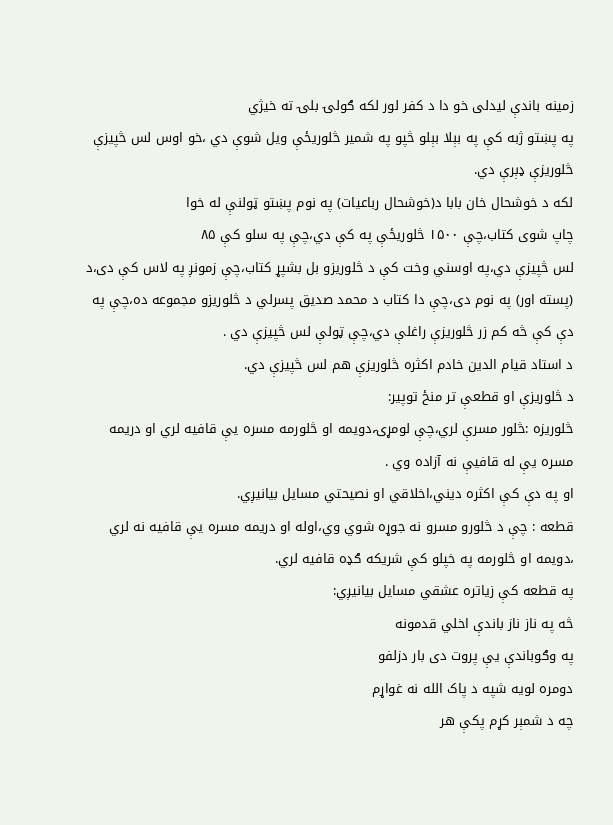زمينه باندې ليدلی خو دا د کفر لور لکه ګولۍ بلۍ ته خيژي
په پښتو ژبه کې په بېلا بېلو څپو په شمير څلوريځې ويل شوې دي ،خو اوس لس څپيزې څلوريزې ډېرې دي.
لکه د خوشحال خان بابا د(خوشحال رباعيات) په نوم پښتو ټولنې له خوا
چاپ شوی کتاب،چې ۱۵۰۰ څلوريځې په کې دي،چې په سلو کې ۸۵
لس څپيزې دي،په اوسني وخت کې د څلوريزو بل بشپړ کتاب،چې زمونږ په لاس کې دی،د (پسته اور) په نوم دی،چې دا کتاب د محمد صديق پسرلي د څلوريزو مجموعه ده،چې په دې کې څه کم زر څلوريزې راغلې دي،چې ټولې لس څپيزې دي .
د استاد قيام الدين خادم اکثره څلوريزې هم لس څپيزې دي.
د څلوريزې او قطعې تر منځ توپير:
څلوريزه :څلور مسرې لري،چې لومړۍ،دويمه او څلورمه مسره يې قافيه لري او دريمه مسره يې له قافيې نه آزاده وي .
او په دې کې اکثره ديني،اخلاقي او نصيحتي مسايل بيانيږي.
قطعه : چې د څلورو مسرو نه جوړه شوي وي،اوله او دريمه مسره يې قافيه نه لري ،دويمه او څلورمه په خپلو کې شريکه ګډه قافيه لري.
په قطعه کې زياتره عشقي مسايل بيانيږي:
څه په ناز ناز باندې اخلي قدمونه
په وګوباندې يې پروت دی بار دزلفو
دومره لويه شپه د پاک الله نه غواړم
چه د شمېر کړم پکې هر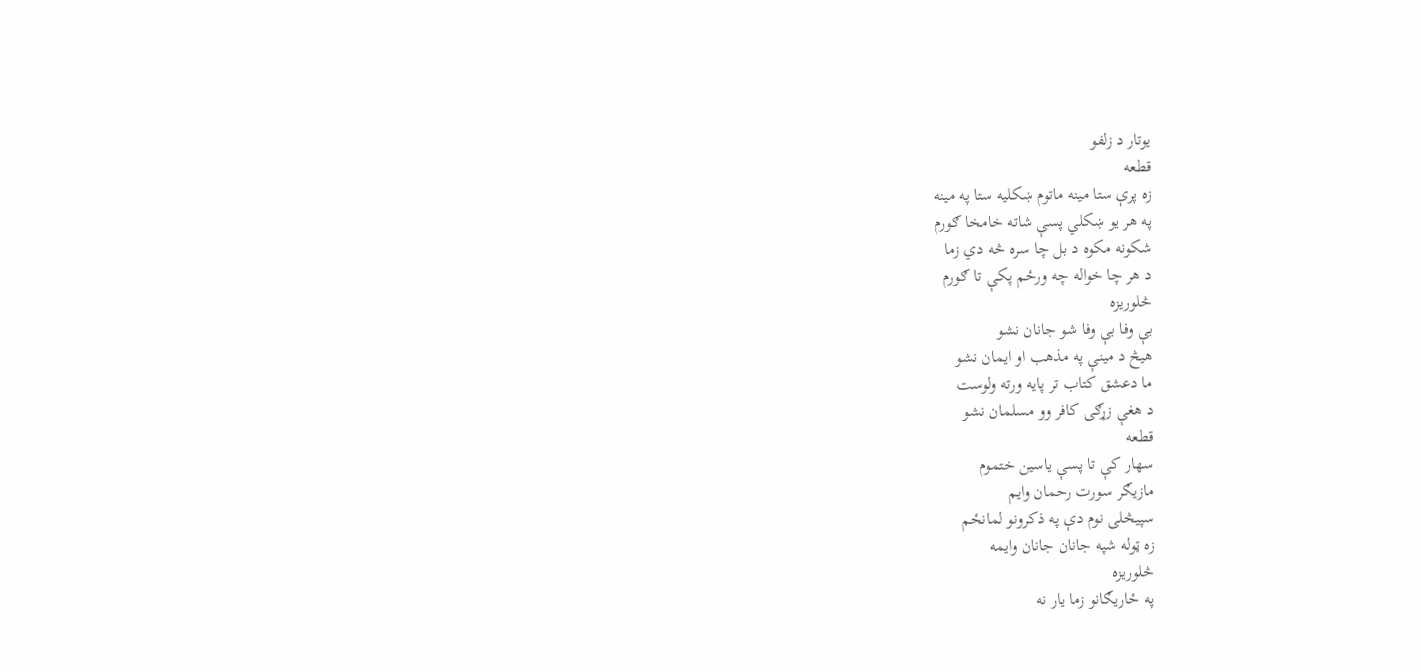يوتار د زلفو
قطعه
زه پرې ستا مينه ماتوم ښکليه ستا په مينه
په هر يو ښکلي پسې شاته خامخا ګورم
شکونه مکوه د بل چا سره څه دي زما
د هر چا خواله چه ورځم پکې تا ګورم
څلوريزه
بې وفا بې وفا شو جانان نشو
هيڅ د مينې په مذهب او ايمان نشو
ما دعشق کتاب تر پايه ورته ولوست
د هغې زړګی کافر وو مسلمان نشو
قطعه
سهار کې تا پسې ياسين ختموم
مازيګر سورت رحمان وايم
سپيڅلی نوم دې په ذکرونو لمانځم
زه ټوله شپه جانان جانان وايمه
څلوريزه
په ځاريګانو زما يار نه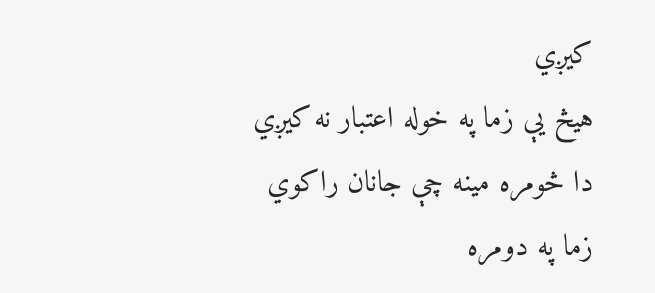کيږي
هيڅ يې زما په خوله اعتبار نه کيږي
دا څومره مينه چې جانان راکوي
زما په دومره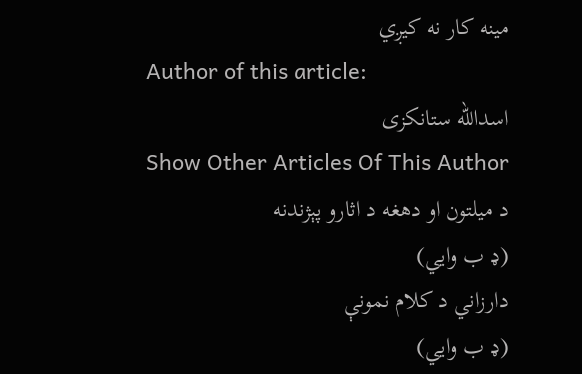مينه کار نه کيږي
Author of this article:
اسدالله ستانکزی
Show Other Articles Of This Author
د میلتون او دهغه د اثارو پېژندنه
(ډ ب وايي)
دارزاني د کلام نمونې
(ډ ب وايي)